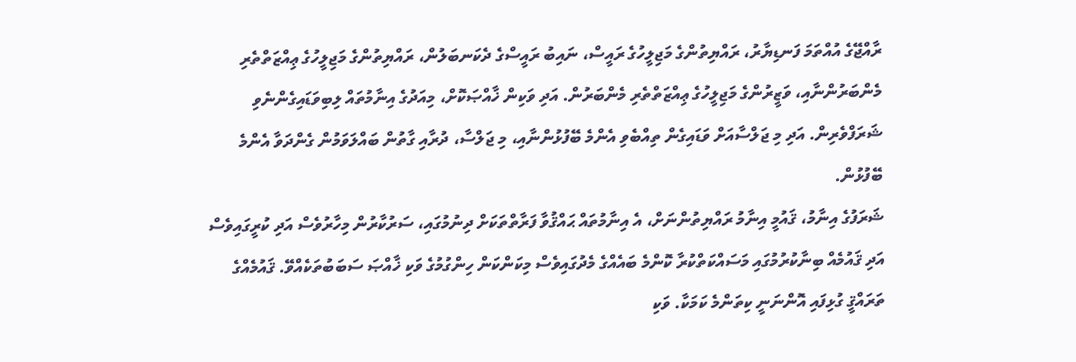ރާއްޖޭގެ އުއްތަމަ ފަނޑިޔާރު، ރައްޔިތުންގެ މަޖިލީހުގެ ރައީސް، ނައިބު ރައީސްގެ ދެކަނބަލުން، ރައްޔިތުންގެ މަޖިލީހުގެ ޢިއްޒަތްތެރި މެންބަރުންނާއި، ވަޒީރުންގެ މަޖިލީހުގެ ޢިއްޒަތްތެރި މެންބަރުން. އަދި ވަކިން ޚާއްޞަކޮށް، މިއަދުގެ އިނާމުތައް ލިބިވަޑައިގެންނެވި ޝަރަފްވެރިން. އަދި މި ޖަލްސާއަށް ވަޑައިގެން ތިއްބެވި އެންމެ ބޭފުޅުންނާއި، މި ޖަލްސާ، ދުރާއި ގާތުން ބައްލަވަމުން ގެންދަވާ އެންމެ ބޭފުޅުން.
ޝަރަފުގެ އިނާމު، ޤައުމީ އިނާމު ރައްޔިތުންނަށް، އެ އިނާމުތައް ޙައްޤުވާ ފަރާތްތަކަށް ދިނުމުގައި، ސަރުކާރުން މިހާރުވެސް އަދި ކުރީގައިވެސް އަދި ޤައުމެއް ބިނާކުރުމުގައި މަސައްކަތްކުރާ ކޮންމެ ބައެއްގެ މެދުގައިވެސް މިކަންކަން ހިންގުމުގެ ވަކި ޚާއްޞަ ސަބަބުތަކެއްވޭ. ޤައުމެއްގެ ތަރައްޤީ ގުޅިފައި އޮންނަނީ ކިތަންމެ ކަމަކާ. ވަކި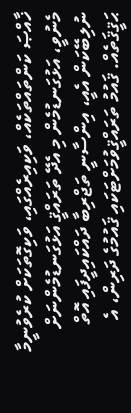ޚާއްޞަ ކަންތައްތަކެއް، ވަކިއިރެއްގައި، ވަކިގޮތަކަށް ކުރެވުނީމާ މެނުވީ، އަޅުގަނޑުމެން މި އެދޭ ތަރައްޤީ އަޅުގަނޑުމެންނަށް ނުލިބޭކަން އެއީ، އިންސާނީ ތަޖްރިބާ ދައްކައިދީފައި އޮތް ޙަޤީޤަތެއް. ޤައުމު ތަރައްޤީވުމަށްޓަކައި ޤައުމުގެ ދަރިން، އެ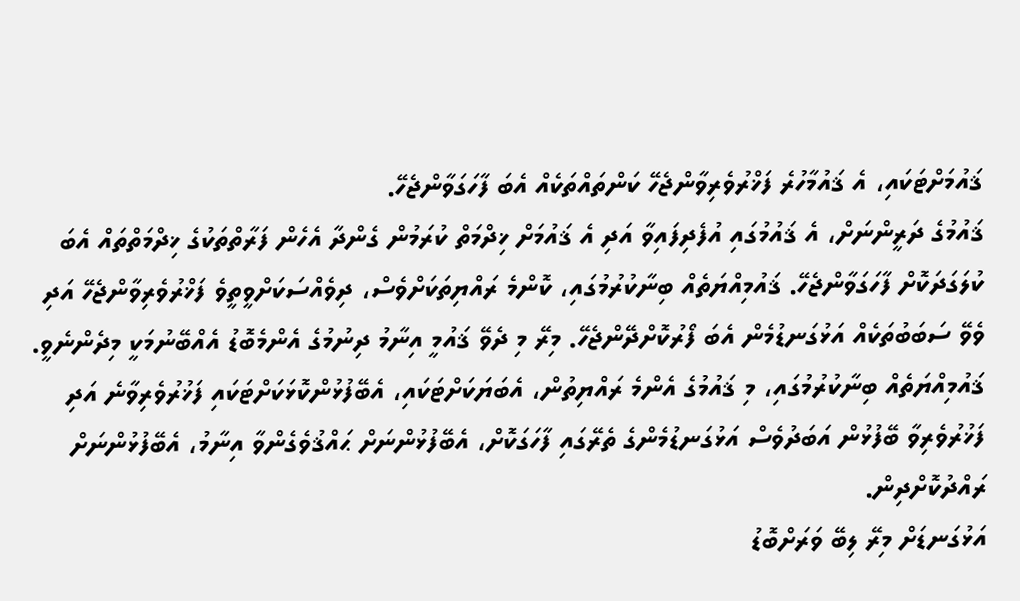ޤައުމަށްޓަކައި، އެ ޤައުމާހުރެ ފަޚްރުވެރިވާންޖެހޭ ކަންތައްތަކެއް އެބަ ފާހަގަވާންޖެހޭ.
ޤައުމުގެ ދަރީންނަށް، އެ ޤައުމުގައި އުފެދިފައިވާ އަދި އެ ޤައުމަށް ޚިދްމަތް ކުރަމުން ގެންދާ އެހެން ފަރާތްތަކުގެ ޚިދްމަތްތައް އެބަ ކުލަގަދަކޮށް ފާހަގަވާންޖެހޭ. ޤައުމިއްޔަތެއް ބިނާކުރުމުގައި، ކޮންމެ ރައްޔިތަކަށްވެސް، ދިވެއްސަކަށްވީތީވެ ފަޚްރުވެރިވާންޖެހޭ އަދި ވެވޭ ސަބަބުތަކެއް އަޅުގަނޑުމެން އެބަ ފޯރުކޮށްދޭންޖެހޭ. މިރޭ މި ދެވޭ ޤައުމީ އިނާމު ދިނުމުގެ އެންމެބޮޑު އެއްބޭނުމަކީ މިދެންނެވީ. ޤައުމިއްޔަތެއް ބިނާކުރުމުގައި، މި ޤައުމުގެ އެންމެ ރައްޔިތުން، އެބަޔަކަށްޓަކައި، އެބޭފުޅުންކޮޅަކަށްޓަކައި ފަޚުރުވެރިވާނެ އަދި ފަޚުރުވެރިވާ ބޭފުޅުން އަބަދުވެސް އަޅުގަނޑުމެންގެ ތެރޭގައި ފާހަގަކޮށް، އެބޭފުޅުންނަށް ޙައްޤުވެގެންވާ އިނާމު، އެބޭފުޅުންނަށް ރައްދުކޮށްދިން.
އަޅުގަނޑަށް މިރޭ ލިބޭ ވަރަށްބޮޑު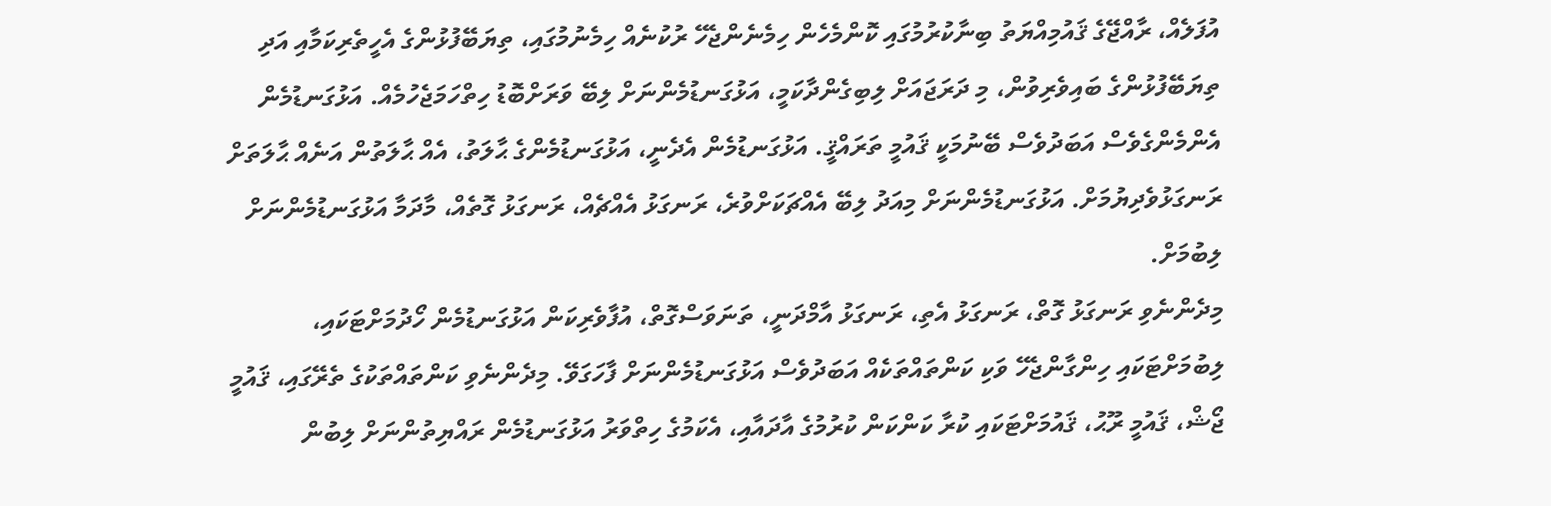އުފަލެއް، ރާއްޖޭގެ ޤައުމިއްޔަތު ބިނާކުރުމުގައި ކޮންމެހެން ހިމެނެންޖެހޭ ރުކުނެއް ހިމެނުމުގައި، ތިޔަބޭފުޅުންގެ އެހީތެރިކަމާއި އަދި ތިޔަބޭފުޅުންގެ ބައިވެރިވުން، މި ދަރަޖައަށް ލިބިގެންދާކަމީ، އަޅުގަނޑުމެންނަށް ލިބޭ ވަރަށްބޮޑު ހިތްހަމަޖެހުމެއް. އަޅުގަނޑުމެން އެންމެންގެވެސް އަބަދުވެސް ބޭނުމަކީ ޤައުމީ ތަރައްޤީ. އަޅުގަނޑުމެން އެދެނީ، އަޅުގަނޑުމެންގެ ޙާލަތު، އެއް ޙާލަތުން އަނެއް ޙާލަތަށް ރަނގަޅުވެދިޔުމަށް. އަޅުގަނޑުމެންނަށް މިއަދު ލިބޭ އެއްޗަކަށްވުރެ، ރަނގަޅު އެއްޗެއް، ރަނގަޅު ގޮތެއް، މާދަމާ އަޅުގަނޑުމެންނަށް ލިބުމަށް.
މިދެންނެވި ރަނގަޅު ގޮތް، ރަނގަޅު އެތި، ރަނގަޅު އާމްދަނީ، ތަނަވަސްގޮތް، އުފާވެރިކަން އަޅުގަނޑުމެން ހޯދުމަށްޓަކައި، ލިބުމަށްޓަކައި ހިންގާންޖެހޭ ވަކި ކަންތައްތަކެއް އަބަދުވެސް އަޅުގަނޑުމެންނަށް ފާހަގަވޭ. މިދެންނެވި ކަންތައްތަކުގެ ތެރޭގައި، ޤައުމީ ޖޯޝް، ޤައުމީ ރޫޙު، ޤައުމަށްޓަކައި ކުރާ ކަންކަން ކުރުމުގެ އާދައާއި، އެކަމުގެ ހިތްވަރު އަޅުގަނޑުމެން ރައްޔިތުންނަށް ލިބުން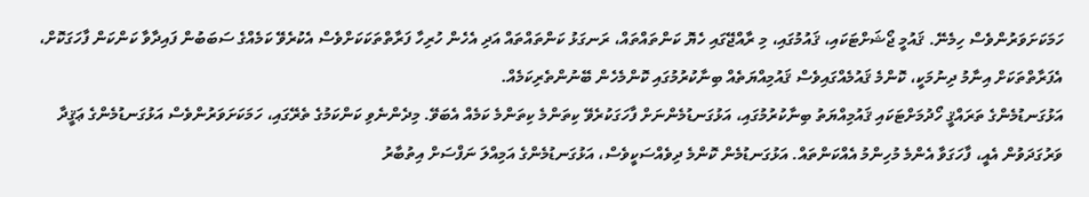ހަމަކަށަވަރުންވެސް ހިމެނޭ. ޤައުމީ ޖޯޝަށްޓަކައި، ޤައުމުގައި، މި ރާއްޖޭގައި ހެޔޮ ކަންތައްތައް، ރަނގަޅު ކަންތައްތައް އަދި އެހެން ހުރިހާ ފަރާތްތަކަކަށްވެސް އެކުރެވޭ ކަމެއްގެ ސަބަބުން ފައިދާވާ ކަންކަން ފާހަގަކޮށް، އެފަރާތްތަކަށް އިނާމު ދިނުމަކީ، ކޮންމެ ޤައުމެއްގައިވެސް ޤައުމިއްޔަތެއް ބިނާކުރުމުގައި ކޮންމެހެން ބޭނުންތެރިކަމެއް.
އަޅުގަނޑުމެންގެ ތަރައްޤީ ހޯދުމަށްޓަކައި ޤައުމިއްޔަތު ބިނާކުރުމުގައި، އަޅުގަނޑުމެންނަށް ފާހަގަކުރެވޭ ކިތަންމެ ކިތަންމެ ކަމެއް އެބަވޭ. މިދެންނެވި ކަންކަމުގެ ތެރޭގައި، ހަމަކަށަވަރުންވެސް އަޅުގަނޑުމެންގެ ޢަޤީދާ ވަރުގަދަވުން އެއީ، ފާހަގަވާ އެންމެ މުހިންމު އެއްކަންތައް. އަޅުގަނޑުމެން ކޮންމެ ދިވެއްސަކީވެސް، އަޅުގަނޑުމެންގެ އަމިއްލަ ނަފްސަށް އިތުބާރު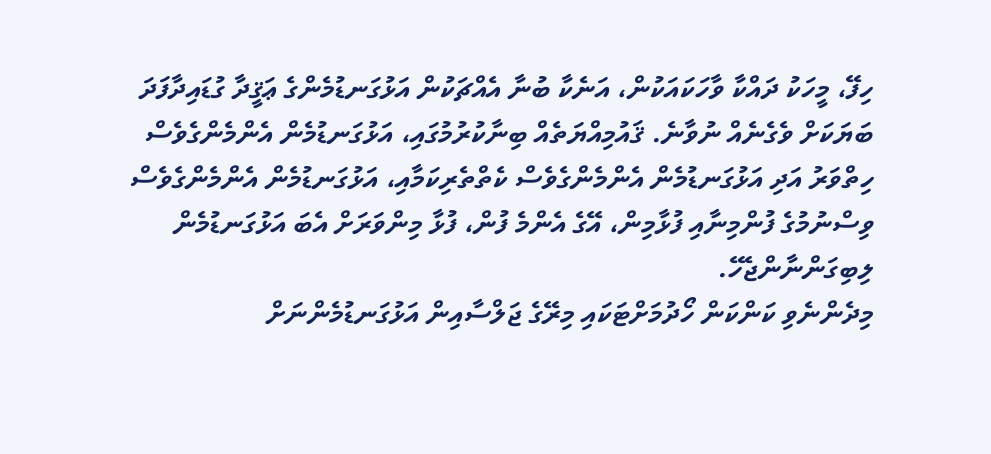ހިފޭ، މީހަކު ދައްކާ ވާހަކައަކުން، އަނެކާ ބުނާ އެއްޗަކުން އަޅުގަނޑުމެންގެ ޢަޤީދާ ގުޑައިދާފަދަ ބަޔަކަށް ވެގެނެއް ނުވާނެ. ޤައުމިއްޔަތެއް ބިނާކުރުމުގައި، އަޅުގަނޑުމެން އެންމެންގެވެސް ހިތްވަރު އަދި އަޅުގަނޑުމެން އެންމެންގެވެސް ކެތްތެރިކަމާއި، އަޅުގަނޑުމެން އެންމެންގެވެސް ވިސްނުމުގެ ފުންމިނާއި ފުޅާމިން، އޭގެ އެންމެ ފުން، ފުޅާ މިންވަރަށް އެބަ އަޅުގަނޑުމެން ލިބިގަންނާންޖެހޭ.
މިދެންނެވި ކަންކަން ހޯދުމަށްޓަކައި މިރޭގެ ޖަލްސާއިން އަޅުގަނޑުމެންނަށް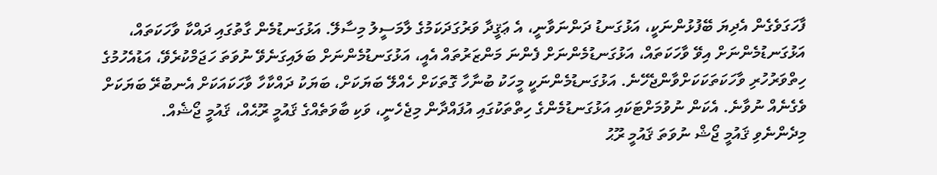ފާހަގަވެގެން އެދިޔަ ބޭފުޅުންނަކީ، އަޅުގަނޑު ދަންނަވާނީ، އެ ޢަޤީދާ ވަރުގަދަކަމުގެ ލާމަސީލު މިސާލޭ. އަޅުގަނޑުމެން ގާތުގައި ދައްކާ ވާހަކަތައް، އަޅުގަނޑުމެންނަށް އިވޭ ވާހަކަތައް، އަޅުގަނޑުމެންނަށް ފެންނަ މަންޒަރުތައް އެއީ، އަޅުގަނޑުމެންނަށް ބަލައިގަނެވޭ ނުވަތަ ހަޖަމްކުރެވޭ، އަޑުއެހުމުގެ ހިތްވަރުހުރި ވާހަކަތަކަކަށްވާންޖެހޭނެ. އަޅުގަނޑުމެންނަކީ މީހަކު ބުނާހާ ގޮތަކަށް ހެއްލޭ ބަޔަކަށް، ބަޔަކު ދައްކާހާ ވާހަކައަކަށް އެނބުރޭ ބަޔަކަށް ވެގެނެއް ނުވާނެ. އެކަން ނުވުމަށްޓަކައި އަޅުގަނޑުމެންގެ ހިތްތަކުގައި އުފައްދާން މިޖެހެނީ، ވަކި ބާވަތެއްގެ ޤައުމީ ރޫޙެއް، ޤައުމީ ޖޯޝެއް.
މިދެންނެވި ޤައުމީ ޖޯޝް ނުވަތަ ޤައުމީ ރޫޙު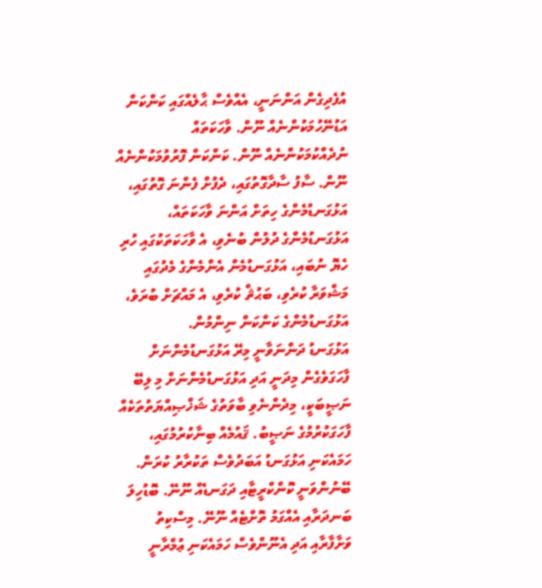އުފެދިގެން އަންނަނީ، އެއްވެސް ޙާލެއްގައި ކަންކަން އަޑުނޭހުމަކުންނެއް ނޫން. ވާހަކަތައް ނުދެއްކުމަކުންނެއް ނޫން. ކަންކަން ފޮރުވުމަކުންނެއް ނޫން. ސާފު ސާދާގޮތުގައި، ދެފުށް ފެންނަ ގޮތުގައި، އަޅުގަނޑުމެންގެ ހިތަށް އަންނަ ވާހަކަތައް، އަޅުގަނޑުމެންގެ ދުލުން ބުނެވި، އެ ވާހަކަތަކުގައި ހުރި ހެޔޮ ނުބައި، އަޅުގަނޑުމެން އެންމެންގެ މެދުގައި މަޝްވަރާ ކުރެވި، ބަޙުޘް ކުރެވި، އެ މައްޗަށް ބުރަވެ، އަޅުގަނޑުމެންގެ ކަންކަން ނިންމުން.
އަޅުގަނޑު ދަންނަވާނީ މިރޭ އަޅުގަނޑުމެންނަށް ފާހަގަވެގެން މިދަނީ އަދި އަޅުގަނޑުމެންނަށް މި ލިބޭ ނަޞީބަކީ، މިދެންނެވި ބާވަތުގެ ޝަޚްޞިއްޔަތުތަކެއް ފާހަގަކުރުމުގެ ނަޞީބު. ޤައުމެއް ބިނާކުރުމުގައި، ހަމައެކަނި އަޅުގަނޑު އަބަދުވެސް ތަކުރާރު ކުރަން. ބޭނުންވަނީ ކޮންކްރީޓާއި ދަގަނޑެއް ނޫނޭ. ބޮޑުހިލަ ބަނދަރާއި އެއްގަމު ތޮށްޓެއް ނޫނޭ. މިސްކިތު ވަށާފާރާއި އަދި އެނޫންވެސް ހަމައެކަނި ޢުމްރާނީ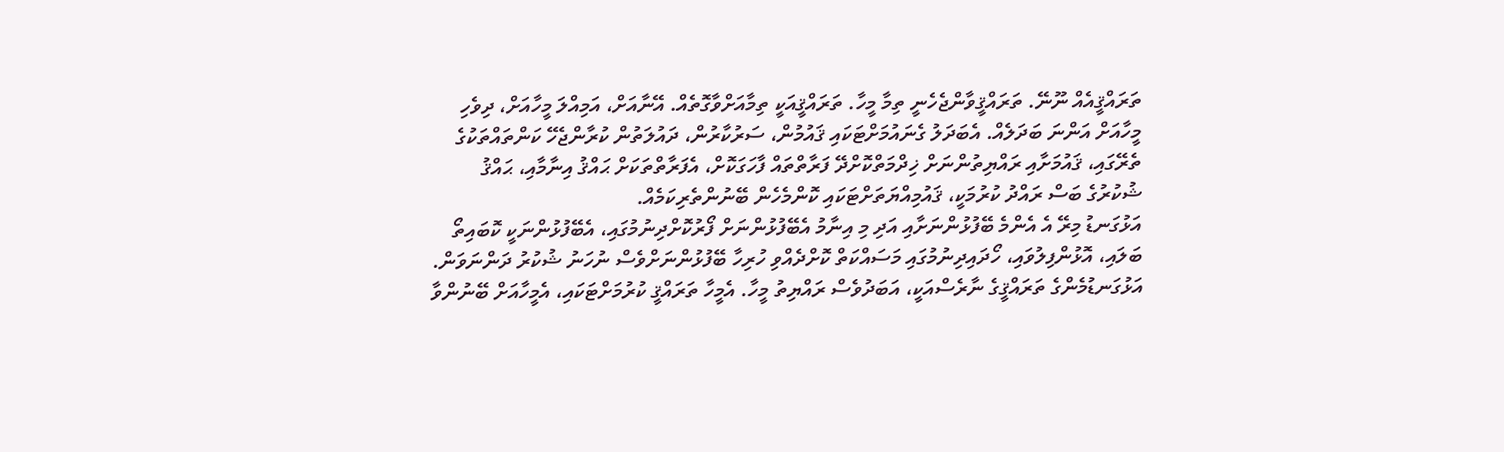ތަރައްޤީއެއް ނޫނޭ. ތަރައްޤީވާންޖެހެނީ ތިމާ މީހާ. ތަރައްޤީއަކީ ތިމާއަށްވާގޮތެއް. އޭނާއަށް، އަމިއްލަ މީހާއަށް، ދިވެހި މީހާއަށް އަންނަ ބަދަލެއް. އެބަދަލު ގެނައުމަށްޓަކައި ޤައުމުން، ސަރުކާރުން، ދައުލަތުން ކުރާންޖެހޭ ކަންތައްތަކުގެ ތެރޭގައި، ޤައުމަށާއި ރައްޔިތުންނަށް ޚިދްމަތްކޮށްދޭ ފަރާތްތައް ފާހަގަކޮށް، އެފަރާތްތަކަށް ޙައްޤު އިނާމާއި، ޙައްޤު ޝުކުރުގެ ބަސް ރައްދު ކުރުމަކީ، ޤައުމިއްޔަތަށްޓަކައި ކޮންމެހެން ބޭނުންތެރިކަމެއް.
އަޅުގަނޑު މިރޭ އެ އެންމެ ބޭފުޅުންނަށާއި އަދި މި އިނާމު އެބޭފުޅުންނަށް ފޯރުކޮށްދިނުމުގައި، އެބޭފުޅުންނަކީ ކޮބައިތޯ ބަލައި، އޮޅުންފިލުވައި، ހޯދައިދިނުމުގައި މަސައްކަތް ކޮށްދެއްވި ހުރިހާ ބޭފުޅުންނަށްވެސް ނުހަނު ޝުކުރު ދަންނަވަން.
އަޅުގަނޑުމެންގެ ތަރައްޤީގެ ނާރެސްއަކީ، އަބަދުވެސް ރައްޔިތު މީހާ. އެމީހާ ތަރައްޤީ ކުރުމަށްޓަކައި، އެމީހާއަށް ބޭނުންވާ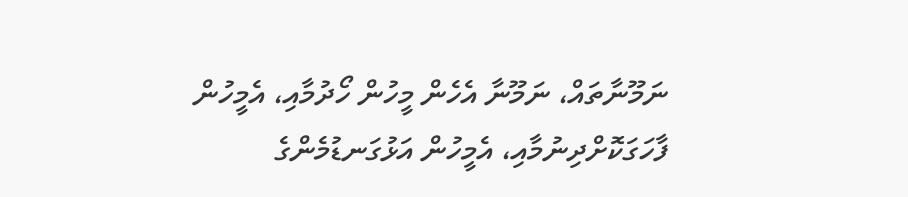ނަމޫނާތައް، ނަމޫނާ އެހެން މީހުން ހޯދުމާއި، އެމީހުން ފާހަގަކޮށްދިނުމާއި، އެމީހުން އަޅުގަނޑުމެންގެ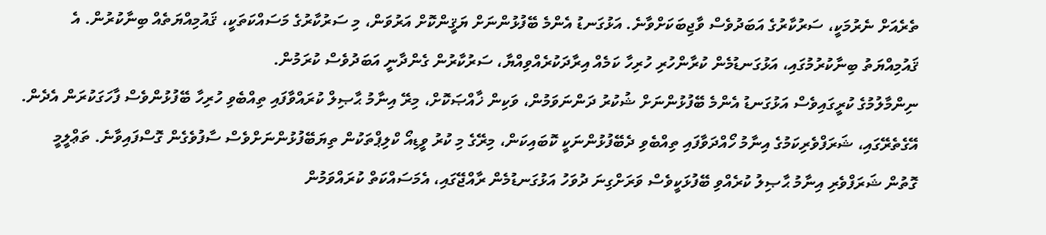ތެރެއަށް ނެރުމަކީ، ސަރުކާރުގެ އަބަދުވެސް ވާޖިބަކަށްވާނެ. އަޅުގަނޑު އެންމެ ބޭފުޅުންނަށް ޔަޤީންކޮށް އަރުވަން، މި ސަރުކާރުގެ މަސައްކަތަކީ، ޤައުމިއްޔަތެއް ބިނާކުރުން. އެ ޤައުމިއްޔަތު ބިނާކުރުމުގައި، އަޅުގަނޑުމެން ކުރާންހުރި ހުރިހާ ކަމެއް އިރާދަކުރެއްވިއްޔާ، ސަރުކާރުން ގެންދާނީ އަބަދުވެސް ކުރަމުން.
ނިންމާލުމުގެ ކުރީގައިވެސް އަޅުގަނޑު އެންމެ ބޭފުޅުންނަށް ޝުކުރު ދަންނަވަމުން، ވަކިން ޚާއްޞަކޮށް، މިރޭ އިނާމު ޙާޞިލް ކުރައްވާފައި ތިއްބެވި ހުރިހާ ބޭފުޅުންވެސް ފާހަގަކުރަން އެދެން. އޭގެތެރޭގައި، ޝަރަފްވެރިކަމުގެ އިނާމު ހޯއްދަވާފައި ތިއްބެވި ދެބޭފުޅުންނަކީ ކޮބައިކަން، މިރޭގެ މި ކުރު ވީޑިއޯ ކްލިޕްތަކުން ތިޔަބޭފުޅުންނަށްވެސް ސާފުވެގެން ގޮސްފައިވާނެ. ތަޢްލީމީ ގޮތުން ޝަރަފްވެރި އިނާމު ޙާޞިލު ކުރެއްވި ބޭފުޅަކީވެސް ވަރަށްގިނަ ދުވަހު އަޅުގަނޑުމެން ރާއްޖޭގައި، އެމަސައްކަތް ކުރައްވަމުން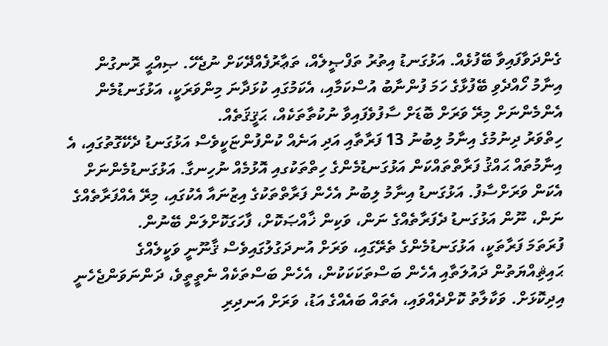ގެންދަވާފައިވާ ބޭފުޅެއް. އަޅުގަނޑު އިތުރު ތަފްޞީލެއް، ތަޢާރުފެއްދޭކަށް ނުޖެހޭ. ޞިއްޙީ ރޮނގުން އިނާމު ހޯއްދެވި ބޭފުޅާގެ ހަމަ ފުންނާބު އުސްކަމާއި، އެކަމުގައި ކުޅަދާނަ މިންވަރަކީ، އަޅުގަނޑުމެން އެންމެންނަށް މިރޭ ވަރަށް ބޮޑަށް ސާފުވެފައިވާ ނުކުތާތަކެއް، ޙަޤީޤަތެއް.
ހިތްވަރު ދިނުމުގެ އިނާމު ލިބުނު 13 ފަރާތާއި އަދި އަނެއް ކުންފުންޏަކީވެސް އަޅުގަނޑު ދެކޭގޮތުގައި، އެ އިނާމުތައް ޙައްޤު ފަރާތްތައްކަން އަޅުގަނޑުމެންގެ ހިތްތަކުގއި އޮޅުމެއް ނުހިނގާ. އަޅުގަނޑުމެންނަށް އެކަން ވަރަށްސާފު. އަޅުގަނޑު އިނާމު ލިބުނު އެހެން ފަރާތްތަކުގެ އިޒުނައާ އެކުގައި، މިރޭ އެއްފަރާތެއްގެ ނަން، ނޫން އަޅުގަނޑު ދެފަރާތެއްގެ ނަން، ވަކިން ޚާއްޞަކޮށް، ފާހަގަކޮށްލަން ބޭނުން.
ފުރަތަމަ ފަރާތަކީ، އަޅުގަނޑުމެންގެ ތެރޭގައި، ވަރަށް އުނދަގުލުގައިވެސް ޤާނޫނީ ވަކީލެއްގެ ޙައިޘިއްޔަތުން ދައުލަތާއި އެހެން ބަސްތަކަކަކުން، އެހެން ބަސްތަކެއް ނެތީތީވެ، ދަންނަވަންޖެހެނީ އިދިކޮޅަށް. ވަކާލާތު ކޮށްދެއްވައި، އެތައް ބައެއްގެ އަޑު، ވަރަށް އަނދިރި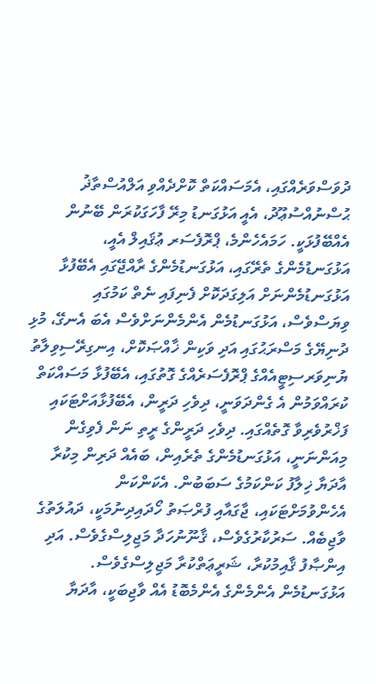ދުވަސްވަރެއްގައި، އެމަސައްކަތް ކޮށްދެއްވި އަލްއުސްތާޛު ޙުސްނުއްސުޢޫދު، އެއީ އަޅުގަނޑު މިރޭ ފާހަގަކުރަން ބޭނުން އެއްބޭފުޅަކީ. ހަމައެހެންމެ، ޕްރޮފެސަރ ޢުޤައިލް އެއީ، އަޅުގަނޑުމެންގެ ތެރޭގައި، އަޅުގަނޑުމެންގެ ރާއްޖޭގައި އެބޭފުޅާ އަޅުގަނޑުމެންނަށް އަލިގަދަކޮށް ފެނިފައި ނެތް ކަމުގައި ވިޔަސްވެސް، އަޅުގަނޑުމެން އެންމެންނަށްވެސް އެބަ އެނގޭ، މުޅި ދުނިޔޭގެ މަސްރަޙުގައި އަދި ވަކިން ޚާއްޞަކޮށް، އިނގިރޭސިވިލާތު ޔުނިވަރސިޓީއެއްގެ ޕްރޮފެސަރެއްގެ ގޮތުގައި، އެބޭފުޅާ މަސައްކަތް ކުރައްވަމުން އެ ގެންދަވަނީ، ދިވެހި ދަރީން، އެބޭފުޅާއަށްޓަކައި ފަޚްރުވެރިވާ ގޮތެއްގައި. ދިވެހި ދަރީންގެ ރީތި ނަން ފެވިގެން މިއަންނަނީ، އަޅުގަނޑުމެންގެ ތެރެއިން، ބައެއް ދަރިން މިކުރާ އާދަޔާ ޚިލާފު ކަންކަމުގެ ސަބަބުން. އެކަންކަން އެހެންވުމަށްޓަކައި، ޖާގައާއި ފުރްޞަތު ހޯދައިދިނުމަކީ، ދައުލަތުގެ ވާޖިބެއް. ސަރުކާރުގެވެސް، ޤާނޫނުހަދާ މަޖިލިސްގެވެސް. އަދި އިންޞާފު ޤާއިމުކުރާ، ޝަރީޢަތްކުރާ މަޖިލިސްގެވެސް.
އަޅުގަނޑުމެން އެންމެންގެ އެންމެބޮޑު އެއް ވާޖިބަކީ، އާދަޔާ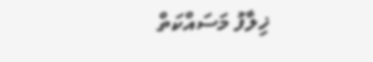ޚިލާފު މަސައްކަތް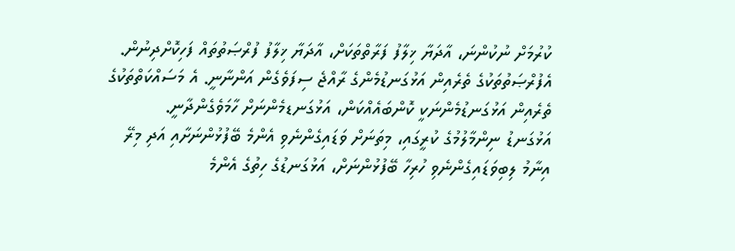ކުރުމަށް ނުކުންނަ، އާދަޔާ ޚިލާފު ފަރާތްތަކަށް، އާދަޔާ ޚިލާފު ފުރްޞަތުތައް ފަހިކޮށްދިނުން. އެފުރްޞަތުތަކުގެ ތެރެއިން އަޅުގަނޑުމެންގެ ރާއްޖެ ސިފަވެގެން އަންނާނީ. އެ މަސައްކަތްތަކުގެ ތެރެއިން އަޅުގަނޑުމެންނަކީ ކޮންބައެއްކަން، އަޅުގަނޑމެންނަށް ހާމަވެގެންދާނީ.
އަޅުގަނޑު ނިންމާލުމުގެ ކުރީގައި، މިތަނަށް ވަޑައިގެންނެވި އެންމެ ބޭފުޅުންނަށާއި އަދި މިރޭ އިނާމު ލިބިވަޑައިގެންނެވި ހުރިހާ ބޭފުޅުންނަށް، އަޅުގަނޑުގެ ހިތުގެ އެންމެ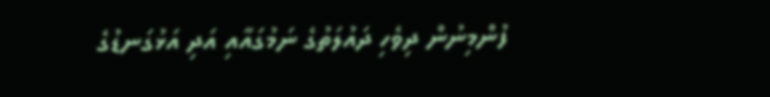ފުންމިނުން ދިވެހި ދައުލަތުގެ ނަމުގައާއި އަދި އަޅުގަނޑުގެ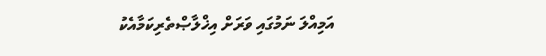އަމިއްލަ ނަމުގައި ވަރަށް އިޚްލާޞްތެރިކަމާއެކު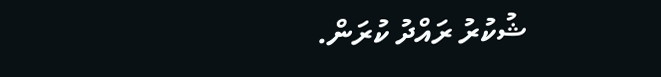ޝުކުރު ރައްދު ކުރަން.